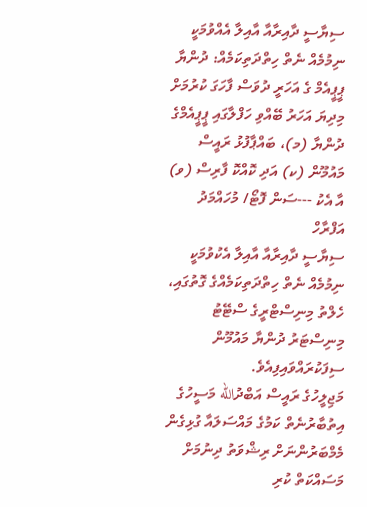ސިޔާސީ ދާއިރާއާ އާއިލާ އެއްވުމަކީ ނިމުމެއް ނެތް ހިތްދަތިކަމެއް: ދުންޔާ
ޕީޕީއެމް ގެ އަހަރީ ދުވަސް ފާހަގަ ކުރުމަށް މިދިޔަ އަހަރު ބޭއްވި ހަފްލާގައި ޕީޕީއެމްގެ ދުންޔާ (މ)، ބައްޕާފުޅު ރައީސް މައުމޫން (ކ) އަދި ކޮއްކޮ ފާރިސް (ވ) އާ އެކު ---ސަން ފޮޓޯ/ މުހައްމަދު އަފްރާހް
ސިޔާސީ ދާއިރާއާ އާއިލާ އެކުވުމަކީ ނިމުމެއް ނެތް ހިތްދަތިކަމެއްގެ ގޮތުގައި، ހެލްތު މިނިސްޓްރީގެ ސްޓޭޓު މިނިސްޓަރު ދުންޔާ މައުމޫން ސިފަކުރައްވައިފިއެވެ.
މަޖިލީހުގެ ރައީސް އަބްދުالله މަސީހުގެ އިތުބާރުނެތް ކަމުގެ މައްސަލައާ ގުޅިގެން މެމްބަރުންނަށް ރިޝްވަތު ދިނުމަށް މަސައްކަތް ކުރި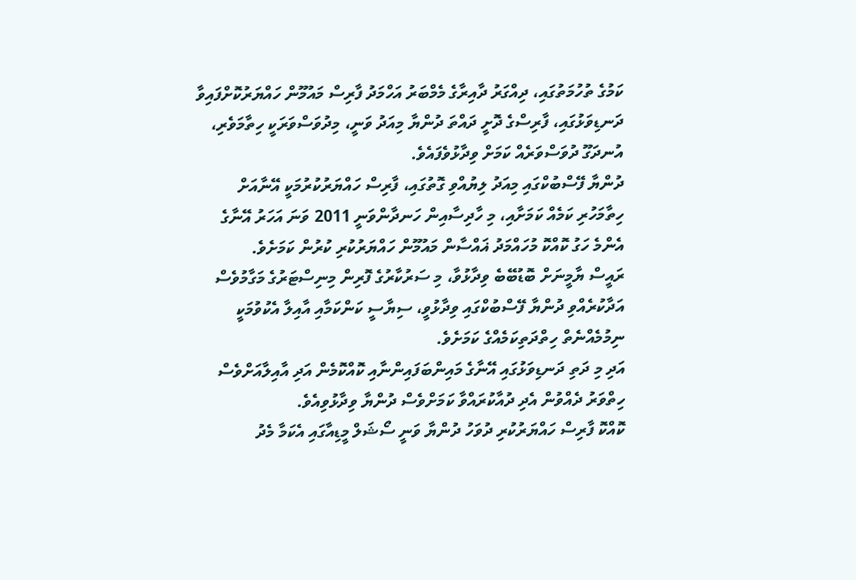ކަމުގެ ތުހުމަތުގައި، ދިއްގަރު ދާއިރާގެ މެމްބަރު އަހްމަދު ފާރިސް މައުމޫން ހައްޔަރުކޮށްފައިވާ ދަނޑިވަޅުގައި، ފާރިސްގެ ދޮށީ ދައްތަ ދުންޔާ މިއަދު ވަނީ، މިދުވަސްވަރަކީ ހިތާމަވެރި، އުނދަގޫ ދުވަސްވަރެއް ކަމަށް ވިދާޅުވެފައެވެ.
ދުންޔާ ފޭސްބުކްގައި މިއަދު ލިޔުއްވި ގޮތުގައި، ފާރިސް ހައްޔަރުކުރުމަކީ އޭނާއަށް ހިތާމަހުރި ކަމެއް ކަމަށާއި، މި ހާދިސާއިން ހަނދާންވަނީ 2011 ވަނަ އަހަރު އޭނާގެ އެންމެ ހަގު ކޮއްކޮ މުހައްމަދު ޣައްސާން މައުމޫން ހައްޔަރުކުރި ކުރުން ކަމަށެވެ.
ރައީސް ޔާމީނަށް ބޮޑުބޭބެ ވިދާޅުވާ، މި ސަރުކާރުގެ ފޮރިން މިނިސްޓަރުގެ މަގާމުވެސް އަދާކުރެއްވި ދުންޔާ ފޭސްބުކްގައި ވިދާޅުވީ، ސިޔާސީ ކަންކަމާއި އާއިލާ އެކުވުމަކީ ނިމުމެއްނެތް ހިތްދަތިކަމެއްގެ ކަމަށެވެ.
އަދި މި ދަތި ދަނޑިވަޅުގައި އޭނާގެ މައިންބަފައިންނާއި ކޮއްކޮމެން އަދި އާއިލާއަށްވެސް ހިތްވަރު ދެއްވުން އެދި ދުއާކުރައްވާ ކަމަށްވެސް ދުންޔާ ވިދާޅުވިއެވެ.
ކޮއްކޮ ފާރިސް ހައްޔަރުކުރި ދުވަހު ދުންޔާ ވަނީ ސޯޝަލް މީޑިއާގައި އެކަމާ މެދު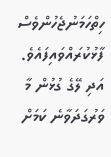ހިތްހަމަނުޖެހުންވެސް ފާޅުކުރައްވައިފައެވެ. އަދި ލޭގެ ގުޅުން މާ ވަރުގަދަވާނެ ކަމަށް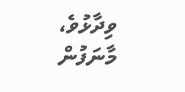ވިދާޅުވެ، މާނަފުން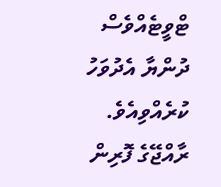ޓްވީޓެއްވެސް ދުންޔާ އެދުވަހު ކުރެއްވިއެވެ.
ރާއްޖޭގެ ފޮރިން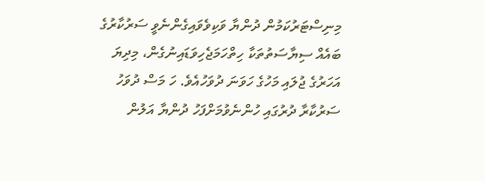މިނިސްޓަރުކަމުން ދުންޔާ ވަކިވެވައިގެންނެވީ ސަރުކާރުގެ ބައެއް ސިޔާސަތުތަކާ ހިތްހަމަޖެހިވަޑައިނުގެން، މިދިޔަ އަހަރުގެ ޖުލައި މަހުގެ ހަވަނަ ދުވަހުއެވެ. ހަ މަސް ދުވަހު ސަރުކާރާ ދުރުގައި ހުންނެވުމަށްފަހު ދުންޔާ އަލުން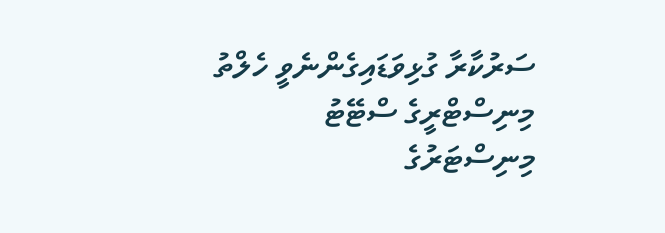ސަރުކާރާ ގުޅިވަޑައިގެންނެވީ ހެލްތު މިނިސްޓްރީގެ ސްޓޭޓު މިނިސްޓަރުގެ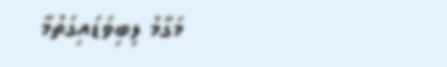މަގާމު ލިބިވަޑައިގަތުމާ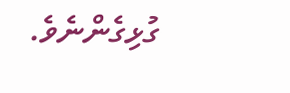ގުޅިގެންނެވެ.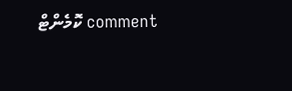comment ކޮމެންޓް